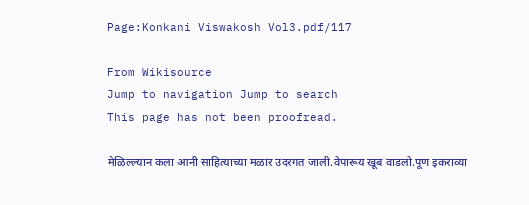Page:Konkani Viswakosh Vol3.pdf/117

From Wikisource
Jump to navigation Jump to search
This page has not been proofread.

मेळिल्ल्यान कला आनी साहित्याच्या मळार उदरगत जाली.वेपारूय खूब वाडलो.पूण इकराव्या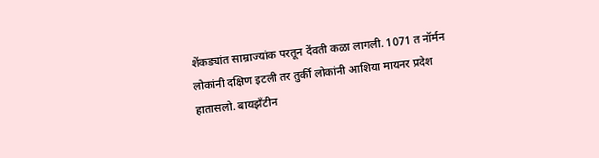शेंकड्यांत साम्राज्यांक परतून देंवती कळा लागली. 1071 त नॉर्मन लोकांनी दक्षिण इटली तर तुर्की लोकांनी आशिया मायनर प्रदेश हातासलो. बायझँटीन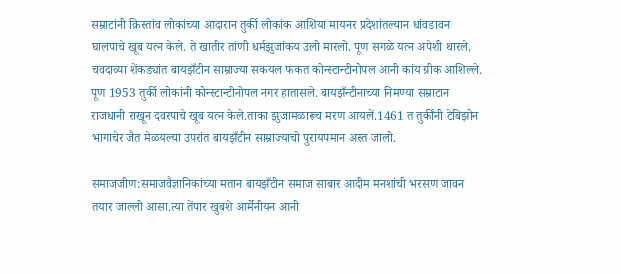सम्राटांनी क्रिस्तांव लोकांच्या आदारान तुर्की लोकांक आशिया मायनर प्रदेशांतल्यान धांवडावन घालपाचे खूब यत्न केले. ते खातीर तांणी धर्मझुजांकय उलो मारलो. पूण सगळे यत्न अपेशी थारले. चवदाव्या शेंकड्यांत बायझँटीन साम्राज्या सकयल फकत कोन्स्टान्टीनोपल आनी कांय ग्रीक आशिल्ले. पूण 1953 तुर्की लोकांनी कोन्स्टान्टीनोपल नगर हातासले. बायझँन्टीनाच्या निमण्या सम्राटान राजधानी राखून दवरपाचे खूब यत्न केले.ताका झुजामळारूच मरण आयलें.1461 त तुर्कींनी टेबिझोन भागाचेर जैत मेळयल्या उपरांत बायझँटीन साम्राज्याचो पुरायपमान अस्त जालो.

समाजजीण:समाजवैज्ञानिकांच्या मतान बायझँटीन समाज साबार आदीम मनशांची भरसण जावन तयार जाल्लो आसा.त्या तेंपार खुबशे आर्मेनीयन आनी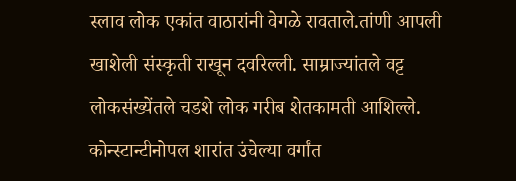स्लाव लोक एकांत वाठारांनी वेगळे रावताले.तांणी आपली खाशेली संस्कृती राखून दवरिल्ली. साम्राज्यांतले वट्ट लोकसंख्येंतले चडशे लोक गरीब शेतकामती आशिल्ले. कोन्स्टान्टीनोपल शारांत उंचेल्या वर्गांत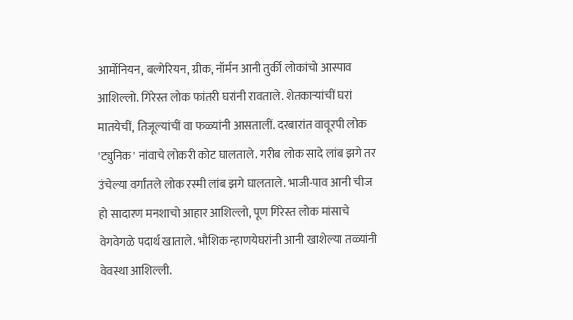आर्मोनियन, बल्गेरियन, ग्रीक, नॉर्मन आनी तुर्की लोकांचो आस्पाव आशिल्लो. गिरेस्त लोक फांतरी घरांनी रावताले. शेतकाऱ्यांचीं घरां मातयेचीं, तिजूल्यांचीं वा फळ्यांनी आसतालीं. दरबारांत वावूरपी लोक 'ट्युनिक' नांवाचे लोकरी कोट घालताले. गरीब लोक सादे लांब झगे तर उंचेल्या वर्गांतले लोक रस्मी लांब झगे घालताले. भाजी-पाव आनी चीज हो सादारण मनशाचो आहार आशिल्लो, पूण गिरेस्त लोक मांसाचे वेगवेगळे पदार्थ खाताले. भौशिक न्हाणयेघरांनी आनी खाशेल्या तळ्यांनी वेवस्था आशिल्ली.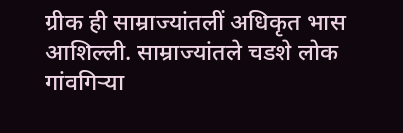ग्रीक ही साम्राज्यांतलीं अधिकृत भास आशिल्ली. साम्राज्यांतले चडशे लोक गांवगिऱ्या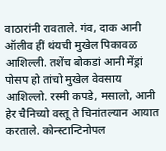वाठारांनी रावताले. गंव, दाक आनी ऑलीव हीं थंयची मुखेल पिकावळ आशिल्ली. तशेंच बोकडां आनी मेंड्रां पोसप हो तांचो मुखेल वेवसाय आशिल्लो. रस्मी कपडे, मसालो, आनी हेर चैनिच्यो वस्तू ते चिनांतल्यान आयात करताले. कोन्स्टान्टिनोपल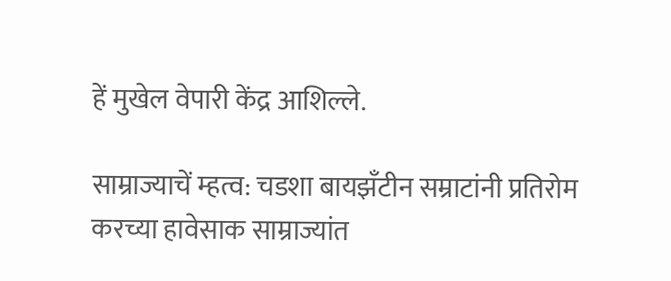हें मुखेल वेपारी केंद्र आशिल्ले.

साम्राज्याचें म्हत्व: चडशा बायझँटीन सम्राटांनी प्रतिरोम करच्या हावेसाक साम्राज्यांत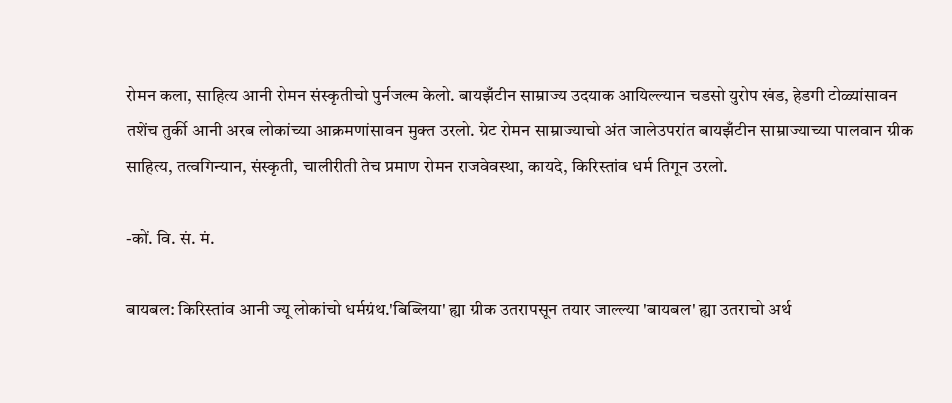रोमन कला, साहित्य आनी रोमन संस्कृतीचो पुर्नजल्म केलो. बायझँटीन साम्राज्य उदयाक आयिल्ल्यान चडसो युरोप खंड, हेडगी टोळ्यांसावन तशेंच तुर्की आनी अरब लोकांच्या आक्रमणांसावन मुक्त उरलो. ग्रेट रोमन साम्राज्याचो अंत जालेउपरांत बायझँटीन साम्राज्याच्या पालवान ग्रीक साहित्य, तत्वगिन्यान, संस्कृती, चालीरीती तेच प्रमाण रोमन राजवेवस्था, कायदे, किरिस्तांव धर्म तिगून उरलो.

-कों. वि. सं. मं.

बायबल: किरिस्तांव आनी ज्यू लोकांचो धर्मग्रंथ.'बिब्लिया' ह्या ग्रीक उतरापसून तयार जाल्ल्या 'बायबल' ह्या उतराचो अर्थ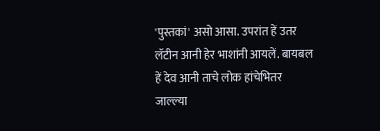'पुस्तकां' असो आसा. उपरांत हें उतर लॅटीन आनी हेर भाशांनी आयलें. बायबल हें देव आनी ताचे लोक हांचेभितर जाल्ल्या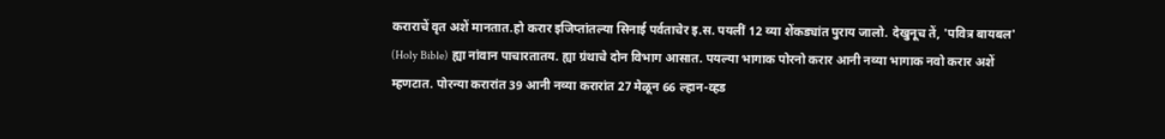कराराचें वृत अशें मानतात.हो करार इजिप्तांतल्या सिनाई पर्वताचेर इ.स. पयलीं 12 व्या शेंकड्यांत पुराय जालो. देखुनूच तें, 'पवित्र बायबल' (Holy Bible) ह्या नांवान पाचारतातय. ह्या ग्रंथाचे दोन विभाग आसात. पयल्या भागाक पोरनो करार आनी नव्या भागाक नवो करार अशें म्हणटात. पोरन्या करारांत 39 आनी नव्या करारांत 27 मेळून 66 ल्हान-व्हड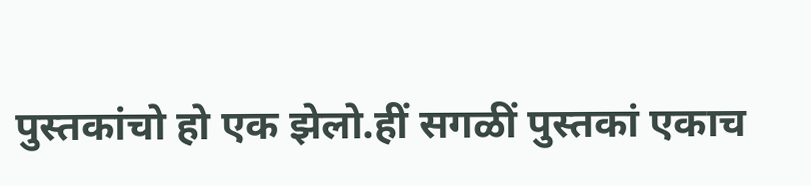पुस्तकांचो हो एक झेलो.हीं सगळीं पुस्तकां एकाच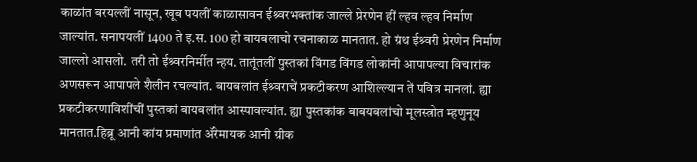काळांत बरयल्लीं नासून, खूब पयलीं काळासावन ईश्र्वरभक्तांक जाल्ले प्रेरणेन हीं ल्हव ल्हव निर्माण जाल्यांत. सनापयलीं 1400 ते इ.स. 100 हो बायबलाचो रचनाकाळ मानतात. हो ग्रंथ ईश्र्वरी प्रेरणेन निर्माण जाल्लो आसलो. तरी तो ईश्र्वरनिर्मीत न्हय. तातूंतलीं पुस्तकां विंगड विंगड लोकांनी आपापल्या विचारांक अणसरून आपापले शैलीन रचल्यांत. बायबलांत ईश्र्वराचें प्रकटीकरण आशिल्ल्यान तें पवित्र मानलां. ह्या प्रकटीकरणाविशींचीं पुस्तकां बायबलांत आस्पावल्यांत. ह्या पुस्तकांक बाबयबलांचो मूलस्त्रोत म्हणुनूय मानतात.हिब्रू आनी कांय प्रमाणांत ॲरेमायक आनी ग्रीक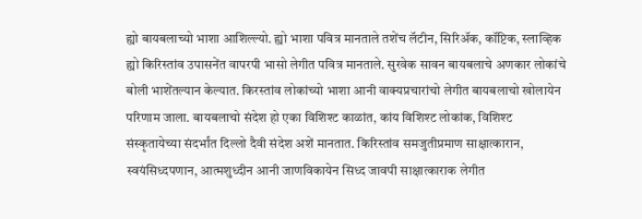ह्यो बायबलाच्यो भाशा आशिल्ल्यो. ह्यो भाशा पवित्र मानताले तशेंच लॅटीन, सिरिॲक, कॉप्टिक, स्लाव्हिक ह्यो किरिस्तांव उपासनेंत वापरपी भासो लेगीत पवित्र मानताले. सुरवेक सावन बायबलाचे अणकार लोकांचे बोली भाशेंतल्यान केल्यात. किरस्तांव लोकांच्यो भाशा आनी वाक्यप्रचारांचो लेगीत बायबलाचो खोलायेन परिणाम जाला. बायबलाचो संदेश हो एका विशिश्ट काळांत, कांय विशिश्ट लोकांक, विशिश्ट संस्कृतायेच्या संदर्भांत दिल्लो दैवी संदेश अशें मानतात. किरिस्तांव समजुतीप्रमाण साक्षात्कारान, स्वयंसिध्दपणान, आत्मशुध्दीन आनी जाणविकायेन सिध्द जावपी साक्षात्काराक लेगीत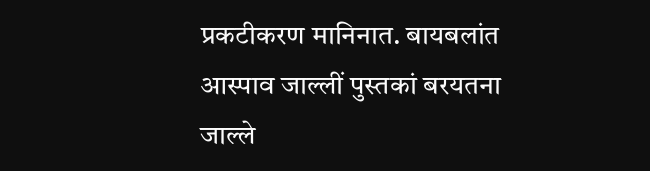प्रकटीकरण मानिनात. बायबलांत आस्पाव जाल्लीं पुस्तकां बरयतना जाल्ले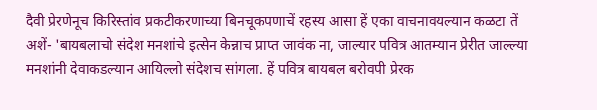दैवी प्रेरणेनूच किरिस्तांव प्रकटीकरणाच्या बिनचूकपणाचें रहस्य आसा हें एका वाचनावयल्यान कळटा तें अशें- 'बायबलाचो संदेश मनशांचे इत्सेन केन्नाच प्राप्त जावंक ना, जाल्यार पवित्र आतम्यान प्रेरीत जाल्ल्या मनशांनी देवाकडल्यान आयिल्लो संदेशच सांगला. हें पवित्र बायबल बरोवपी प्रेरक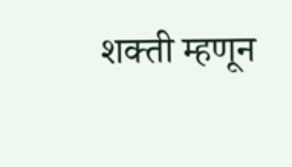शक्ती म्हणून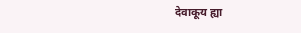देवाकूय ह्या